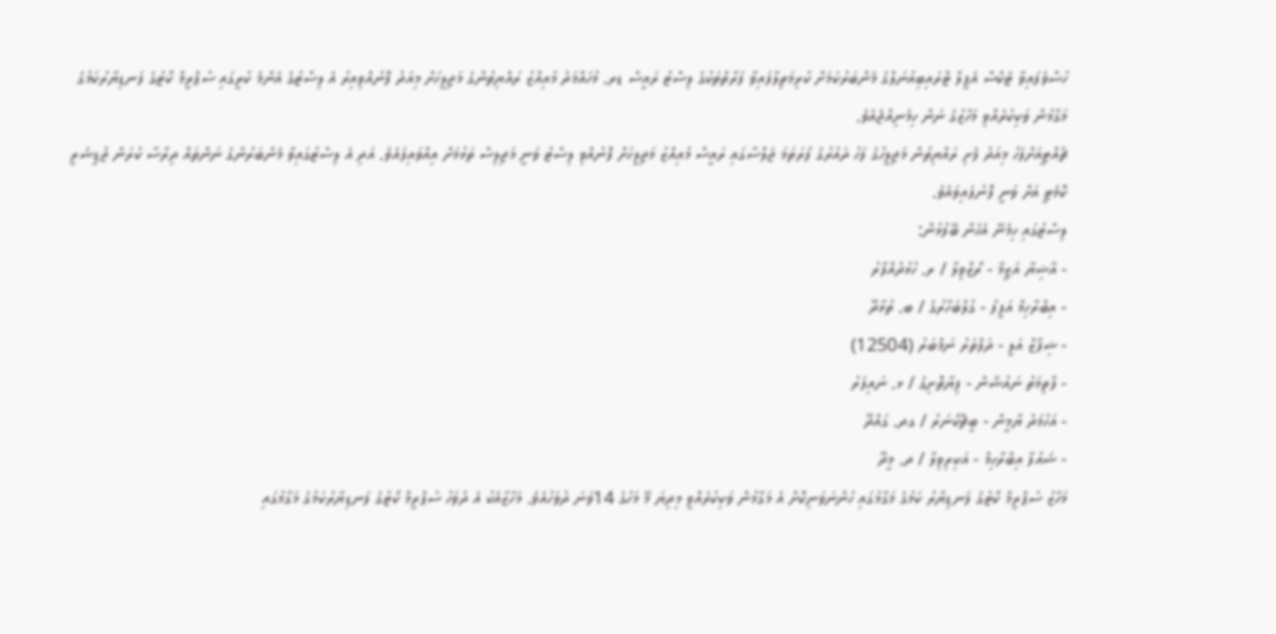ހުސްވެފައިވާ ޓެކްސް އެޕީލް ޓްރައިބިއުނަލްގެ މެންބަރުކަމަށް ކުރިމަތިލާފައިވާ ފަރާތްތަކުގެ ލިސްޓު ރައީސް ޑރ. މުހައްމަދު މުއިއްޒު ރައްޔިތުންގެ މަޖިލީހަށް މިއަދު ފޮނުއްވިއިރު އެ ލިސްޓުގެ އެންމެ ކުރީގައި ސުޕްރީމް ކޯޓުގެ ފަނޑިޔާރުކަމުގެ މަގާމުން ވަކިކުރެއްވި މަހާޒުގެ ނަން ހިމެނިއްޖެއެވެ.
ޗުއްޓީއަށްފަހު މިއަދު ފެށި ރައްޔިތުން މަޖިލީހުގެ ފަހު ދައުރުގެ ފުރަތަމަ ޖަލްސާގައި ރައީސް މުއިއްޒު މަޖިލީހަށް ފޮނުއްވި ލިސްޓު ވަނީ މަޖިލިސް ތަޅުމަށް އިއްވައިފައެވެ. އަދި އެ ލިސްޓުގައިވާ މެންބަރުންގެ ނަންތައް ދިރާސާ ކުރަން ޖުޑީޝަރީ ކޮމެޓީ އަށް ވަނީ ފޮނުފައިވައެވެ.
ލިސްޓުގައި ހިމެނޭ އެހެން ބޭފުޅުން:
- އާޝިޔާ އަޒީމާ - ރޯޒްވިލާ / ރ. ހުޅުދުއްފާރު
- އިބްރާހިމް އަފީފު - ގުލްބަހާރުގެ / ބ. ތުޅާދޫ
- ޝިފާޒް އަލީ - ދަފްތަރު ނަމްބަރު (12504)
- ފާތިމަތު ނައުޝާން - ފިޔާތޮށިގެ / ޅ. ނައިފަރު
- އަހުމަދު ޔާމީން - ބީޗްކޯނަރު / ގދ. ގައްދޫ
- ޝައުފާ އިބްރާހިމް - އަކިރިވިލާ / ދ. މީދޫ
މަހާޒު ސުޕްރީމް ކޯޓުގެ ފަނޑިޔާރު ކަމުގެ މަގާމުގައި ހުންނަވަނިކޮށް އެ މަގާމުން ވަކިކުރެއްވީ މިދިޔަ މޭ މަހުގެ 14ވަނަ ދުވަހުއެވެ. މަހާޒާއެކު އެ ދުވަހު ސުޕްރީމް ކޯޓުގެ ފަނޑިޔާރުކަމުގެ މަގާމުގައި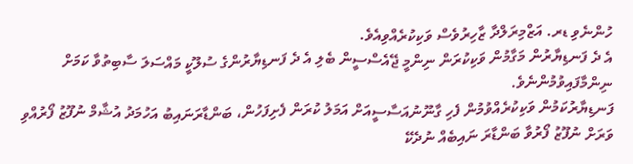ހުންނެވި ޑރ. އަޒްމިރަލްދާ ޒާހިރުވެސް ވަކިކުރެއްވިއެވެ.
އެ ދެ ފަނޑިޔާރުން މަގާމުން ވަކިކުރަން ނިންމީ ޖޭއެސްސީން ބެލި އެ ދެ ފަނޑިޔާރުންގެ ސުލޫކީ މައްސަލަ ސާބިތުވާ ކަމަށް ނިންމާފައިވުމުންނެވެ.
ފަނޑިޔާރުކަމުން ވަކިކުރެއްވުމުން ފެހި ގާނޫނުއަސާސީއަށް އަމަލު ކުރަން ފެށިފަހުން، ބަންޑާރަނައިބު އަހުމަދު އުޝާމް ނުފޫޒު ފޯރުއްވި ވަރަށް ނުފޫޒު ފޯރުވާ ބަންޑާރަ ނައިބެއް ނުދެކޭ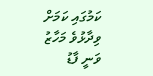ކަމުގައި ކަމަށް ވިދާޅުވެ މަހާޒު ވަނީ ފާޑު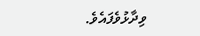ވިދާޅުވެފައެވެ.